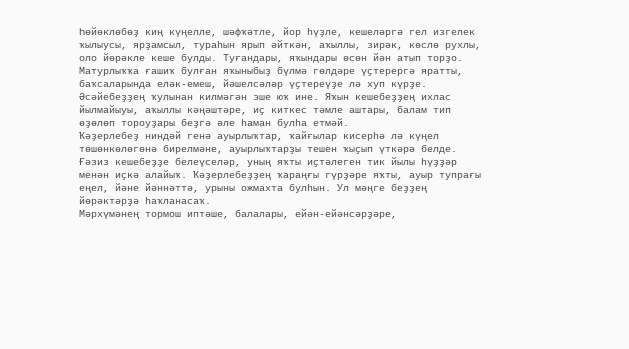Һөйөклөбөҙ киң күңелле, шәфҡәтле, йор һүҙле, кешеләргә гел изгелек ҡылыусы, ярҙамсыл, тураһын ярып әйткән, аҡыллы, зирәк, көслө рухлы, оло йөрәкле кеше булды. Туғандары, яҡындары өсөн йән атып торҙо. Матурлыҡҡа ғашиҡ булған яҡыныбыҙ бүлмә гөлдәре үҫтерергә яратты, баҡсаларында еләк-емеш, йәшелсәләр үҫтереүҙе лә хуп күрҙе. Әсәйебеҙҙең ҡулынан килмәгән эше юҡ ине. Яҡын кешебеҙҙең ихлас йылмайыуы, аҡыллы кәңәштәре, иҫ киткес тәмле аштары, балам тип өҙөлөп тороуҙары беҙгә әле һаман булһа етмәй.
Ҡәҙерлебеҙ ниндәй генә ауырлыҡтар, ҡайғылар кисерһә лә күңел төшөнкөлөгөнә бирелмәне, ауырлыҡтарҙы тешен ҡыҫып үткәрә белде. Ғәзиз кешебеҙҙе белеүселәр, уның яҡты иҫтәлеген тик йылы һүҙҙәр менән иҫкә алайыҡ. Ҡәҙерлебеҙҙең ҡараңғы гүрҙәре яҡты, ауыр тупрағы еңел, йәне йәннәттә, урыны ожмахта булһын. Ул мәңге беҙҙең йөрәктәрҙә һаҡланасаҡ.
Мәрхүмәнең тормош иптәше, балалары, ейән-ейәнсәрҙәре,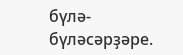бүлә-бүләсәрҙәре.